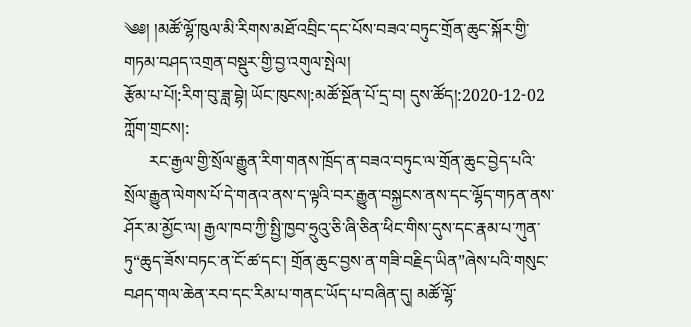༄༅། །མཚོ་ལྷོ་ཁུལ་མི་རིགས་མཐོ་འབྲིང་དང་པོས་བཟའ་བཏུང་གྲོན་ཆུང་སྐོར་གྱི་གཏམ་བཤད་འགྲན་བསྡུར་གྱི་བྱ་འགུལ་སྤེལ།
རྩོམ་པ་པོ།:རིག་བུ་ཟླ་བྷེ། ཡོང་ཁུངས།:མཚོ་སྔོན་པོ་དྲ་བ། དུས་ཚོད།:2020-12-02 ཀློག་གྲངས།:
      རང་རྒྱལ་གྱི་སྲོལ་རྒྱུན་རིག་གནས་ཁྲོད་ན་བཟའ་བཏུང་ལ་གྲོན་ཆུང་བྱེད་པའི་སྲོལ་རྒྱུན་ལེགས་པོ་དེ་གནའ་ནས་ད་ལྟའི་བར་རྒྱུན་བསྐྱངས་ནས་དང་ལྷོད་གཏན་ནས་ཤོར་མ་མྱོང་ལ། རྒྱལ་ཁབ་ཀྱི་སྤྱི་ཁྱབ་ཧྲུའུ་ཅི་ཞི་ཅིན་ཕིང་གིས་དུས་དང་རྣམ་པ་ཀུན་ཏུ“ཆུད་ཟོས་བཏང་ན་ངོ་ཚ་དང་། གྲོན་ཆུང་བྱས་ན་གཟི་བརྗིད་ཡིན”ཞེས་པའི་གསུང་བཤད་གལ་ཆེན་རབ་དང་རིམ་པ་གནང་ཡོད་པ་བཞིན་དུ། མཚོ་ལྷོ་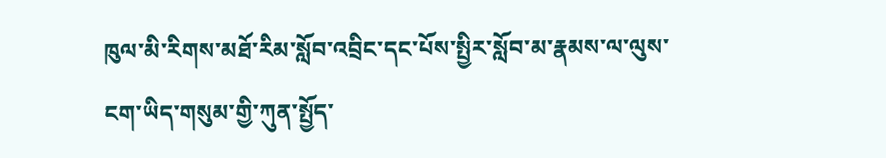ཁུལ་མི་རིགས་མཐོ་རིམ་སློབ་འབྲིང་དང་པོས་སྤྱིར་སློབ་མ་རྣམས་ལ་ལུས་ངག་ཡིད་གསུམ་གྱི་ཀུན་སྤྱོད་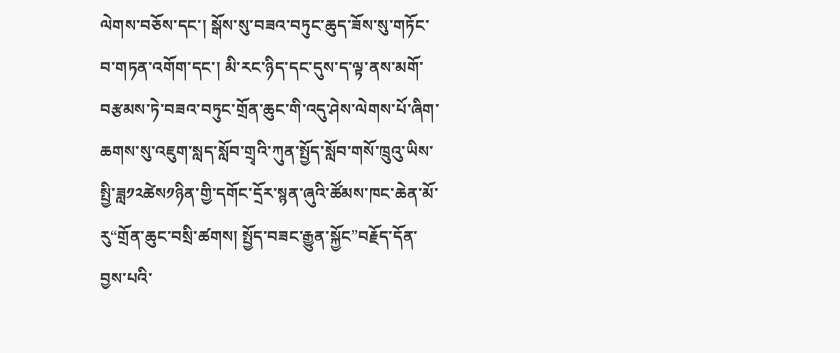ལེགས་བཅོས་དང་། སྒོས་སུ་བཟའ་བཏུང་ཆུད་ཟོས་སུ་གཏོང་བ་གཏན་འགོག་དང་། མི་རང་ཉིད་དང་དུས་ད་ལྟ་ནས་མགོ་བརྩམས་ཏེ་བཟའ་བཏུང་གྲོན་ཆུང་གི་འདུ་ཤེས་ལེགས་པོ་ཞིག་ཆགས་སུ་འཇུག་སླད་སློབ་གྲྭའི་ཀུན་སྤྱོད་སློབ་གསོ་ཁྲུའུ་ཡིས་སྤྱི་ཟླ༡༢ཚེས༡ཉིན་གྱི་དགོང་དྲོར་སྙན་ཞུའི་ཚོམས་ཁང་ཆེན་མོ་རུ“གྲོན་ཆུང་བསྲི་ཚགས། སྤྱོད་བཟང་རྒྱུན་སྐྱོང”བརྗོད་དོན་བྱས་པའི་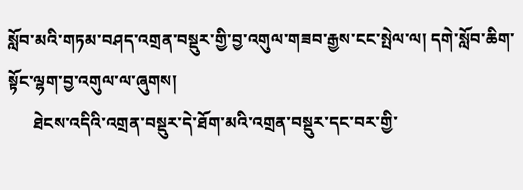སློབ་མའི་གཏམ་བཤད་འགྲན་བསྡུར་གྱི་བྱ་འགུལ་གཟབ་རྒྱས་ངང་སྤེལ་ལ། དགེ་སློབ་ཆིག་སྟོང་ལྷག་བྱ་འགུལ་ལ་ཞུགས།
      ཐེངས་འདིའི་འགྲན་བསྡུར་དེ་ཐོག་མའི་འགྲན་བསྡུར་དང་བར་གྱི་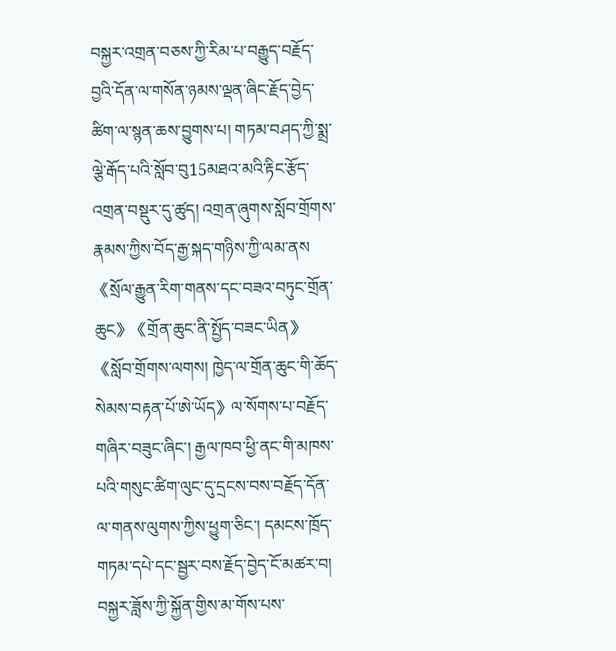བསྐྱར་འགྲན་བཅས་ཀྱི་རིམ་པ་བརྒྱུད་བརྗོད་བྱའི་དོན་ལ་གསོན་ཉམས་ལྡན་ཞིང་རྗོད་བྱེད་ཚིག་ལ་སྙན་ཆས་བྱུགས་པ། གཏམ་བཤད་ཀྱི་སྨྲ་ལྕེ་རྒོད་པའི་སློབ་བུ15མཐའ་མའི་རྟིང་རྩོད་འགྲན་བསྡུར་དུ་ཚུད། འགྲན་ཞུགས་སློབ་གྲོགས་རྣམས་ཀྱིས་བོད་རྒྱ་སྐད་གཉིས་ཀྱི་ལམ་ནས《སྲོལ་རྒྱུན་རིག་གནས་དང་བཟའ་བཏུང་གྲོན་ཆུང》《གྲོན་ཆུང་ནི་སྤྱོད་བཟང་ཡིན》 《སློབ་གྲོགས་ལགས། ཁྱེད་ལ་གྲོན་ཆུང་གི་ཆོད་སེམས་བརྟན་པོ་ཨེ་ཡོད》ལ་སོགས་པ་བརྗོད་གཞིར་བཟུང་ཞིང་། རྒྱལ་ཁབ་ཕྱི་ནང་གི་མཁས་པའི་གསུང་ཚིག་ལུང་དུ་དྲངས་བས་བརྗོད་དོན་ལ་གནས་ལུགས་ཀྱིས་ཕྱུག་ཅིང་། དམངས་ཁྲོད་གཏམ་དཔེ་དང་སྦྱར་བས་རྗོད་བྱེད་ངོ་མཚར་བ། བསྐྱར་ཟློས་ཀྱི་སྐྱོན་གྱིས་མ་གོས་པས་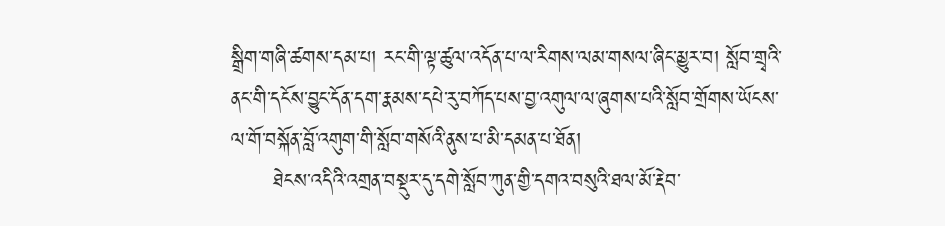སྒྲིག་གཞི་ཚགས་དམ་པ། རང་གི་ལྟ་ཚུལ་འདོན་པ་ལ་རིགས་ལམ་གསལ་ཞིང་མྱུར་བ། སློབ་གྲྭའི་ནང་གི་དངོས་བྱུང་དོན་དག་རྣམས་དཔེ་རུ་བཀོད་པས་བྱ་འགུལ་ལ་ཞུགས་པའི་སློབ་གྲོགས་ཡོངས་ལ་གོ་བསྐོན་བློ་འགུག་གི་སློབ་གསོའི་ནུས་པ་མི་དམན་པ་ཐོན།
      ཐེངས་འདིའི་འགྲན་བསྡུར་དུ་དགེ་སློབ་ཀུན་གྱི་དགའ་བསུའི་ཐལ་མོ་རྡེབ་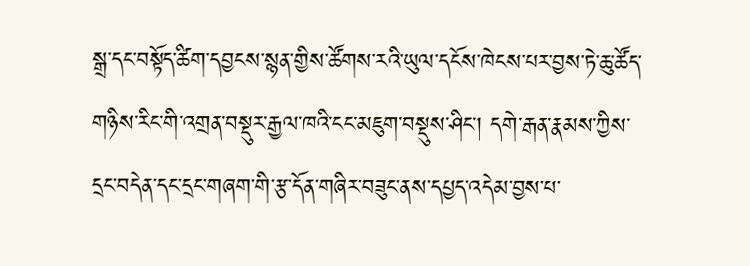སྒྲ་དང་བསྟོད་ཚིག་དབྱངས་སྙན་གྱིས་ཚོགས་རའི་ཡུལ་དངོས་ཁེངས་པར་བྱས་ཏེ་ཆུ་ཚོད་གཉིས་རིང་གི་འགྲན་བསྡུར་རྒྱལ་ཁའི་ངང་མཇུག་བསྡུས་ཤིང་། དགེ་རྒན་རྣམས་ཀྱིས་དྲང་བདེན་དང་དྲང་གཞག་གི་རྩ་དོན་གཞིར་བཟུང་ནས་དཔྱད་འདེམ་བྱས་པ་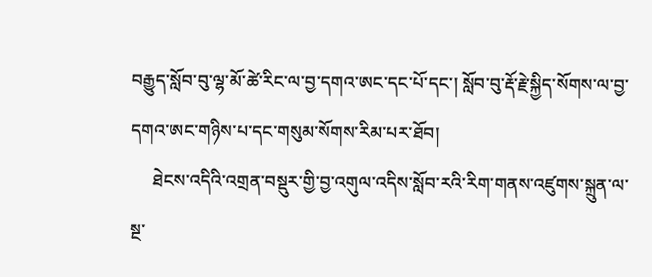བརྒྱུད་སློབ་བུ་ལྷ་མོ་ཚེ་རིང་ལ་བྱ་དགའ་ཨང་དང་པོ་དང་། སློབ་བུ་རྡོ་རྗེ་སྐྱིད་སོགས་ལ་བྱ་དགའ་ཨང་གཉིས་པ་དང་གསུམ་སོགས་རིམ་པར་ཐོབ།
     ཐེངས་འདིའི་འགྲན་བསྡུར་གྱི་བྱ་འགུལ་འདིས་སློབ་རའི་རིག་གནས་འཛུགས་སྐྲུན་ལ་སྔ་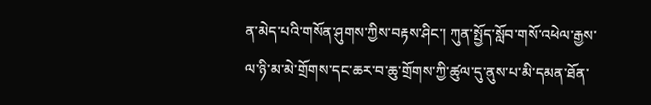ན་མེད་པའི་གསོན་ཤུགས་ཀྱིས་བརྟས་ཤིང་། ཀུན་སྤྱོད་སློབ་གསོ་འཕེལ་རྒྱས་ལ་ཉི་མ་མེ་གྲོགས་དང་ཆར་བ་ཆུ་གྲོགས་ཀྱི་ཚུལ་དུ་ནུས་པ་མི་དམན་ཐོན་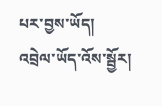པར་བྱས་ཡོད།
འབྲེལ་ཡོད་འོས་སྦྱོར།